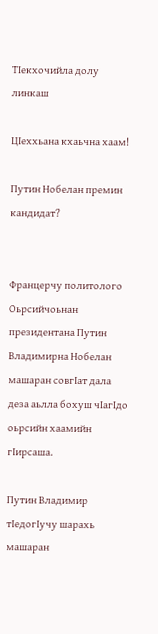ТIекхочийла долу линкаш

ЦIеххьана кхаьчна хаам!

Путин Нобелан премин кандидат?


Францерчу политолого Оьрсийчоьнан президентана Путин Владимирна Нобелан машаран совгIат дала деза аьлла бохуш чIагIдо оьрсийн хаамийн гIирсаша.

Путин Владимир тIедогIучу шарахь машаран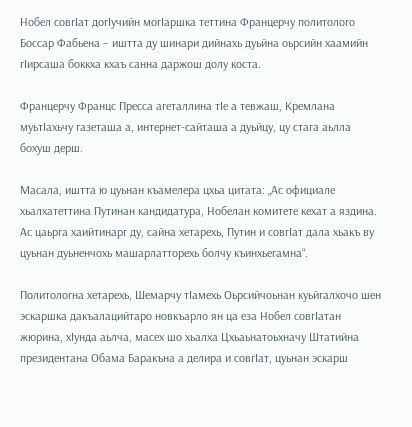Нобел совгIат догIучийн могIаршка теттина Францерчу политолого Боссар Фабьена – иштта ду шинари дийнахь дуьйна оьрсийн хаамийн гIирсаша боккха кхаъ санна даржош долу коста.

Францерчу Францс Пресса агеталлина тIе а тевжаш, Кремлана муьтIахьчу газеташа а, интернет-сайташа а дуьйцу, цу стага аьлла бохуш дерш.

Масала, иштта ю цуьнан къамелера цхьа цитата: „Ас официале хьалхатеттина Путинан кандидатура, Нобелан комитете кехат а яздина. Ас цаьрга хаийтинарг ду, сайна хетарехь, Путин и совгIат дала хьакъ ву цуьнан дуьненчохь машарлатторехь болчу къинхьегамна“.

Политологна хетарехь, Шемарчу тIамехь Оьрсийчоьнан куьйгалхочо шен эскаршка дакъалацийтаро новкъарло ян ца еза Нобел совгIатан жюрина, хIунда аьлча, масех шо хьалха Цхьаьнатоьхначу Штатийна президентана Обама Баракъна а делира и совгIат, цуьнан эскарш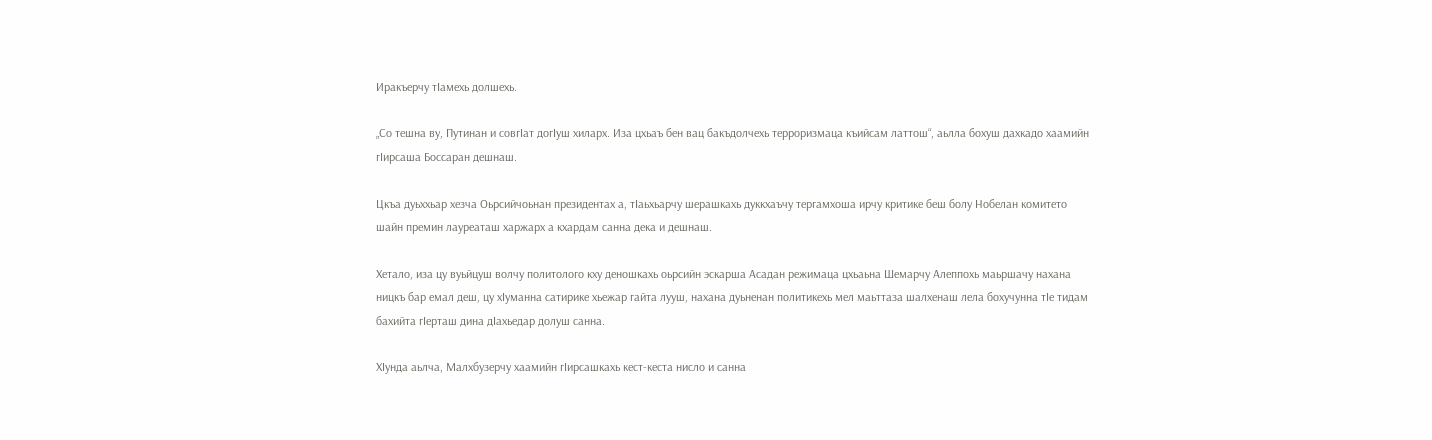Иракъерчу тIамехь долшехь.

„Со тешна ву, Путинан и совгIат догIуш хиларх. Иза цхьаъ бен вац бакъдолчехь терроризмаца къийсам латтош“, аьлла бохуш дахкадо хаамийн гIирсаша Боссаран дешнаш.

Цкъа дуьххьар хезча Оьрсийчоьнан президентах а, тIаьхьарчу шерашкахь дуккхаъчу тергамхоша ирчу критике беш болу Нобелан комитето шайн премин лауреаташ харжарх а кхардам санна дека и дешнаш.

Хетало, иза цу вуьйцуш волчу политолого кху деношкахь оьрсийн эскарша Асадан режимаца цхьаьна Шемарчу Алеппохь маьршачу нахана ницкъ бар емал деш, цу хIуманна сатирике хьежар гайта лууш, нахана дуьненан политикехь мел маьттаза шалхенаш лела бохучунна тIе тидам бахийта гIерташ дина дIахьедар долуш санна.

ХIунда аьлча, Малхбузерчу хаамийн гIирсашкахь кест-кеста нисло и санна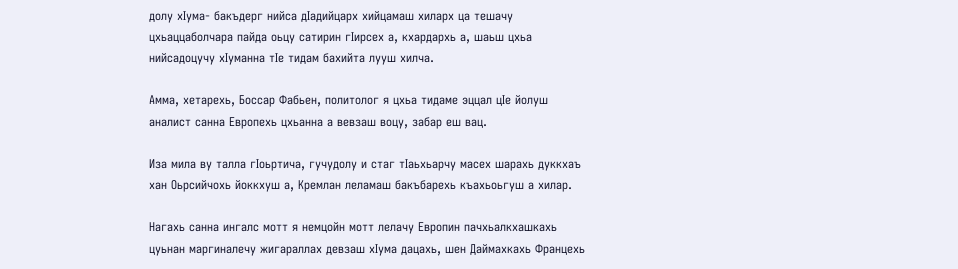долу хIума- бакъдерг нийса дIадийцарх хийцамаш хиларх ца тешачу цхьаццаболчара пайда оьцу сатирин гIирсех а, кхардархь а, шаьш цхьа нийсадоцучу хIуманна тIе тидам бахийта лууш хилча.

Амма, хетарехь, Боссар Фабьен, политолог я цхьа тидаме эццал цIе йолуш аналист санна Европехь цхьанна а вевзаш воцу, забар еш вац.

Иза мила ву талла гIоьртича, гучудолу и стаг тIаьхьарчу масех шарахь дуккхаъ хан Оьрсийчохь йоккхуш а, Кремлан леламаш бакъбарехь къахьоьгуш а хилар.

Нагахь санна ингалс мотт я немцойн мотт лелачу Европин пачхьалкхашкахь цуьнан маргиналечу жигараллах девзаш хIума дацахь, шен Даймахкахь Францехь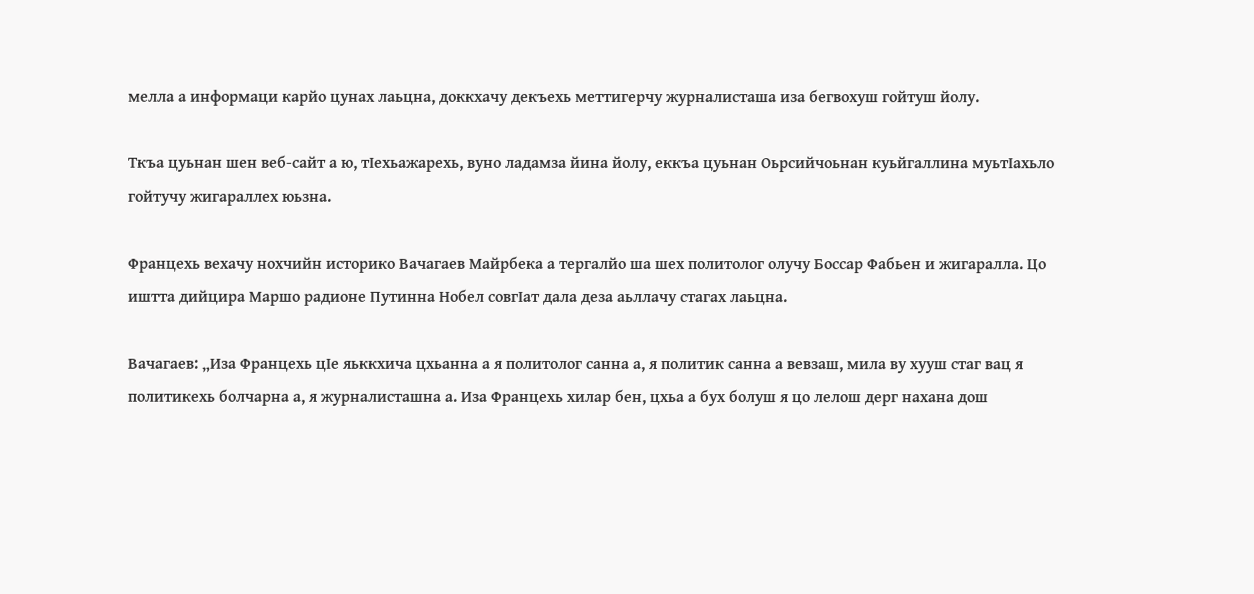мелла а информаци карйо цунах лаьцна, доккхачу декъехь меттигерчу журналисташа иза бегвохуш гойтуш йолу.

Ткъа цуьнан шен веб-сайт а ю, тIехьажарехь, вуно ладамза йина йолу, еккъа цуьнан Оьрсийчоьнан куьйгаллина муьтIахьло гойтучу жигараллех юьзна.

Францехь вехачу нохчийн историко Вачагаев Майрбека а тергалйо ша шех политолог олучу Боссар Фабьен и жигаралла. Цо иштта дийцира Маршо радионе Путинна Нобел совгIат дала деза аьллачу стагах лаьцна.

Вачагаев: „Иза Францехь цIе яьккхича цхьанна а я политолог санна а, я политик санна а вевзаш, мила ву хууш стаг вац я политикехь болчарна а, я журналисташна а. Иза Францехь хилар бен, цхьа а бух болуш я цо лелош дерг нахана дош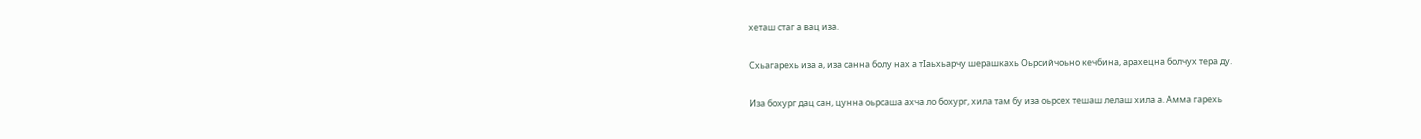хеташ стаг а вац иза.

Схьагарехь иза а, иза санна болу нах а тIаьхьарчу шерашкахь Оьрсийчоьно кечбина, арахецна болчух тера ду.

Иза бохург дац сан, цунна оьрсаша ахча ло бохург, хила там бу иза оьрсех тешаш лелаш хила а. Амма гарехь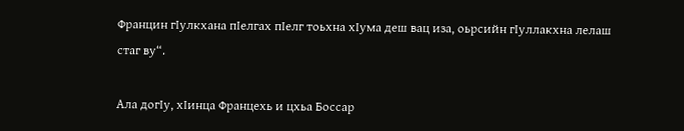Францин гIулкхана пIелгах пIелг тоьхна хIума деш вац иза, оьрсийн гIуллакхна лелаш стаг ву“.

Ала догIу, хIинца Францехь и цхьа Боссар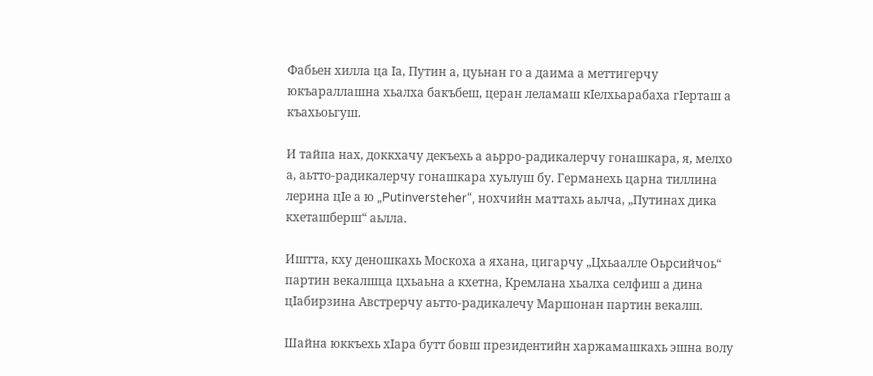Фабьен хилла ца Iа, Путин а, цуьнан го а даима а меттигерчу юкъараллашна хьалха бакъбеш, церан леламаш кIелхьарабаха гIерташ а къахьоьгуш.

И тайпа нах, доккхачу декъехь а аьрро-радикалерчу гонашкара, я, мелхо а, аьтто-радикалерчу гонашкара хуьлуш бу. Германехь царна тиллина лерина цIе а ю „Putinversteher“, нохчийн маттахь аьлча, „Путинах дика кхеташберш“ аьлла.

Иштта, кху деношкахь Москоха а яхана, цигарчу „Цхьаалле Оьрсийчоь“ партин векалшца цхьаьна а кхетна, Кремлана хьалха селфиш а дина цIабирзина Австрерчу аьтто-радикалечу Маршонан партин векалш.

Шайна юккъехь хIара бутт бовш президентийн харжамашкахь эшна волу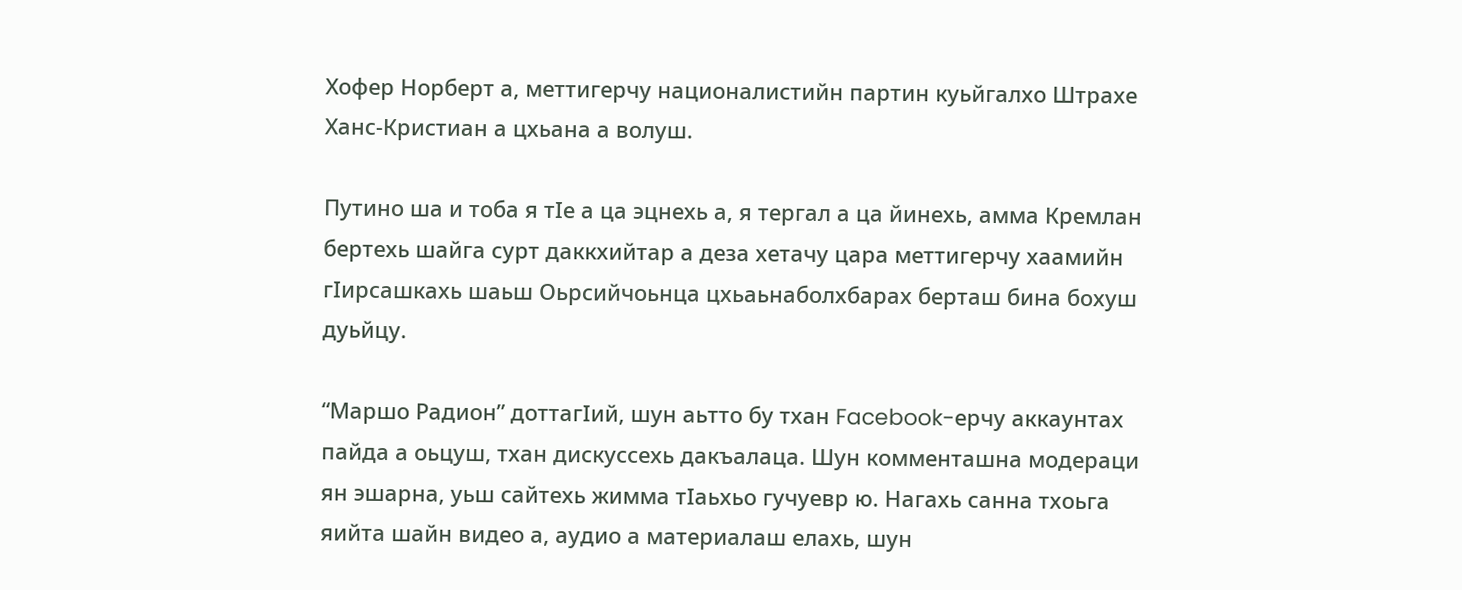Хофер Норберт а, меттигерчу националистийн партин куьйгалхо Штрахе Ханс-Кристиан а цхьана а волуш.

Путино ша и тоба я тIе а ца эцнехь а, я тергал а ца йинехь, амма Кремлан бертехь шайга сурт даккхийтар а деза хетачу цара меттигерчу хаамийн гIирсашкахь шаьш Оьрсийчоьнца цхьаьнаболхбарах берташ бина бохуш дуьйцу.

“Маршо Радион” доттагIий, шун аьтто бу тхан Facebook-ерчу аккаунтах пайда а оьцуш, тхан дискуссехь дакъалаца. Шун комменташна модераци ян эшарна, уьш сайтехь жимма тIаьхьо гучуевр ю. Нагахь санна тхоьга яийта шайн видео а, аудио а материалаш елахь, шун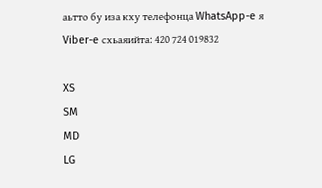аьтто бу иза кху телефонца WhatsApp-e я Viber-e схьаяийта: 420 724 019832

XS
SM
MD
LG